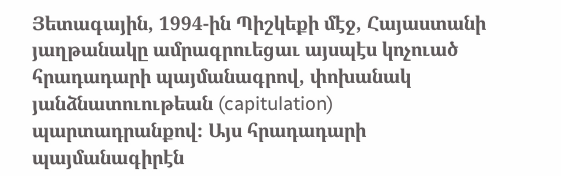Յետագային, 1994-ին Պիշկեքի մէջ, Հայաստանի յաղթանակը ամրագրուեցաւ այսպէս կոչուած հրադադարի պայմանագրով, փոխանակ յանձնատուութեան (capitulation) պարտադրանքով։ Այս հրադադարի պայմանագիրէն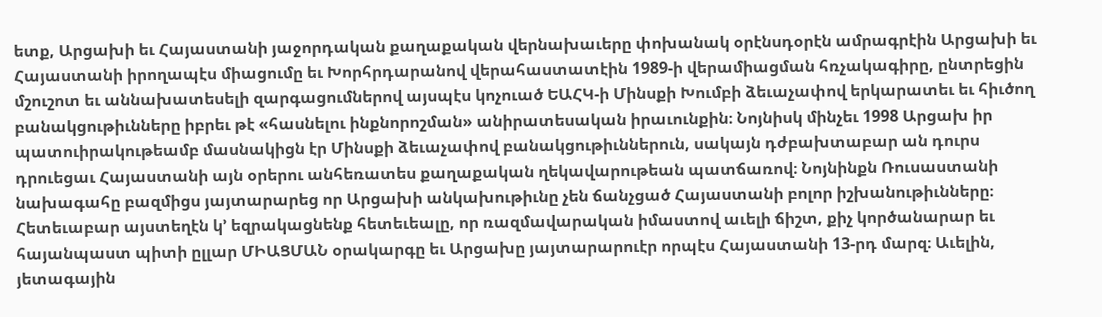ետք, Արցախի եւ Հայաստանի յաջորդական քաղաքական վերնախաւերը փոխանակ օրէնսդօրէն ամրագրէին Արցախի եւ Հայաստանի իրողապէս միացումը եւ Խորհրդարանով վերահաստատէին 1989-ի վերամիացման հռչակագիրը, ընտրեցին մշուշոտ եւ աննախատեսելի զարգացումներով այսպէս կոչուած ԵԱՀԿ-ի Մինսքի Խումբի ձեւաչափով երկարատեւ եւ հիւծող բանակցութիւնները իբրեւ թէ «հասնելու ինքնորոշման» անիրատեսական իրաւունքին։ Նոյնիսկ մինչեւ 1998 Արցախ իր պատուիրակութեամբ մասնակիցն էր Մինսքի ձեւաչափով բանակցութիւններուն, սակայն դժբախտաբար ան դուրս դրուեցաւ Հայաստանի այն օրերու անհեռատես քաղաքական ղեկավարութեան պատճառով։ Նոյնինքն Ռուսաստանի նախագահը բազմիցս յայտարարեց որ Արցախի անկախութիւնը չեն ճանչցած Հայաստանի բոլոր իշխանութիւնները։ Հետեւաբար այստեղէն կ՚ եզրակացնենք հետեւեալը, որ ռազմավարական իմաստով աւելի ճիշտ, քիչ կործանարար եւ հայանպաստ պիտի ըլլար ՄԻԱՑՄԱՆ օրակարգը եւ Արցախը յայտարարուէր որպէս Հայաստանի 13-րդ մարզ։ Աւելին, յետագային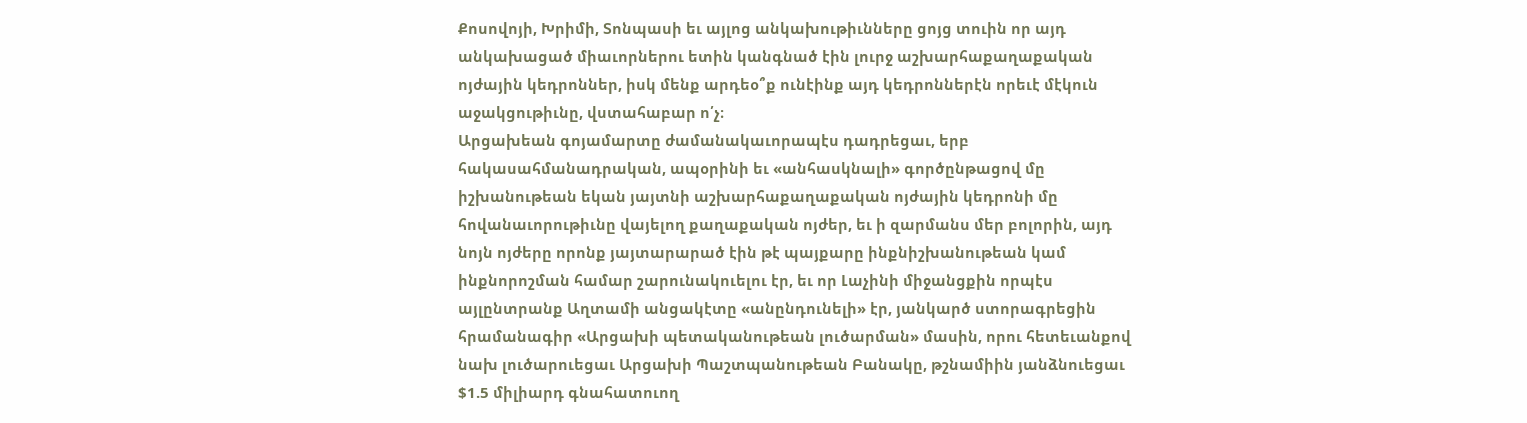Քոսովոյի, Խրիմի, Տոնպասի եւ այլոց անկախութիւնները ցոյց տուին որ այդ անկախացած միաւորներու ետին կանգնած էին լուրջ աշխարհաքաղաքական ոյժային կեդրոններ, իսկ մենք արդեօ՞ք ունէինք այդ կեդրոններէն որեւէ մէկուն աջակցութիւնը, վստահաբար ո՛չ։
Արցախեան գոյամարտը ժամանակաւորապէս դադրեցաւ, երբ հակասահմանադրական, ապօրինի եւ «անհասկնալի» գործընթացով մը իշխանութեան եկան յայտնի աշխարհաքաղաքական ոյժային կեդրոնի մը հովանաւորութիւնը վայելող քաղաքական ոյժեր, եւ ի զարմանս մեր բոլորին, այդ նոյն ոյժերը որոնք յայտարարած էին թէ պայքարը ինքնիշխանութեան կամ ինքնորոշման համար շարունակուելու էր, եւ որ Լաչինի միջանցքին որպէս այլընտրանք Աղտամի անցակէտը «անընդունելի» էր, յանկարծ ստորագրեցին հրամանագիր «Արցախի պետականութեան լուծարման» մասին, որու հետեւանքով նախ լուծարուեցաւ Արցախի Պաշտպանութեան Բանակը, թշնամիին յանձնուեցաւ $1.5 միլիարդ գնահատուող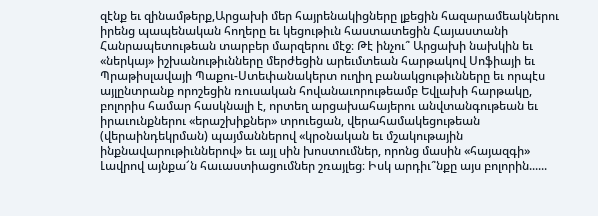զէնք եւ զինամթերք,Արցախի մեր հայրենակիցները լքեցին հազարամեակներու իրենց պապենական հողերը եւ կեցութիւն հաստատեցին Հայաստանի Հանրապետութեան տարբեր մարզերու մէջ։ Թէ ինչու՞ Արցախի նախկին եւ «ներկայ» իշխանութիւնները մերժեցին արեւմտեան հարթակով Սոֆիայի եւ Պրաթիսլավայի Պաքու-Ստեփանակերտ ուղիղ բանակցութիւնները եւ որպէս այլընտրանք որոշեցին ռուսական հովանաւորութեամբ Եվլախի հարթակը, բոլորիս համար հասկնալի է, որտեղ արցախահայերու անվտանգութեան եւ իրաւունքներու «երաշխիքներ» տրուեցան, վերահամակեցութեան (վերաինդեկրման) պայմաններով «կրօնական եւ մշակութային ինքնավարութիւններով» եւ այլ սին խոստումներ, որոնց մասին «հայազգի» Լավրով այնքա՜ն հաւաստիացումներ շռայլեց։ Իսկ արդիւ՞նքը այս բոլորին......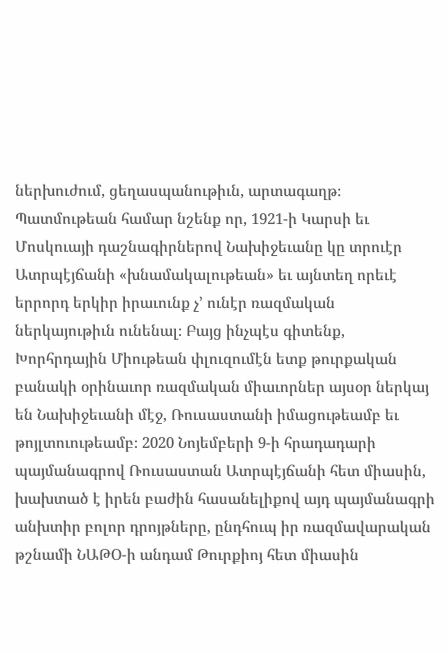ներխուժում, ցեղասպանութիւն, արտագաղթ։
Պատմութեան համար նշենք որ, 1921-ի Կարսի եւ Մոսկուայի դաշնագիրներով Նախիջեւանը կը տրուէր Ատրպէյճանի «խնամակալութեան» եւ այնտեղ որեւէ երրորդ երկիր իրաւունք չ՚ ունէր ռազմական ներկայութիւն ունենալ։ Բայց ինչպէս գիտենք, Խորհրդային Միութեան փլուզումէն ետք թուրքական բանակի օրինաւոր ռազմական միաւորներ այսօր ներկայ են Նախիջեւանի մէջ, Ռուսաստանի իմացութեամբ եւ թոյլտուութեամբ։ 2020 Նոյեմբերի 9-ի հրադադարի պայմանագրով Ռուսաստան Ատրպէյճանի հետ միասին, խախտած է իրեն բաժին հասանելիքով այդ պայմանագրի անխտիր բոլոր դրոյթները, ընդհուպ իր ռազմավարական թշնամի ՆԱԹՕ-ի անդամ Թուրքիոյ հետ միասին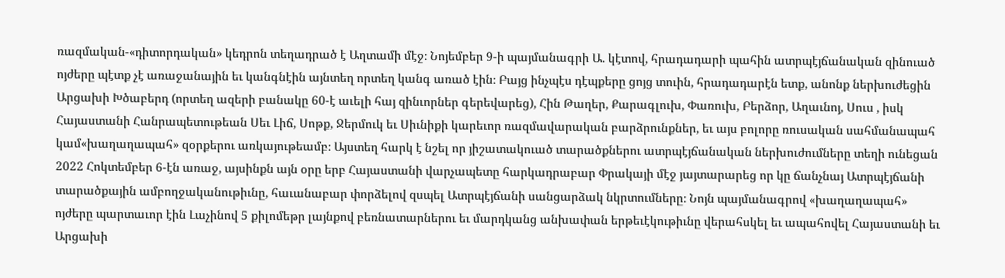ռազմական-«դիտորդական» կեդրոն տեղադրած է Աղտամի մէջ։ Նոյեմբեր 9-ի պայմանագրի Ա. կէտով, հրադադարի պահին ատրպէյճանական զինուած ոյժերը պէտք չէ առաջանային եւ կանգնէին այնտեղ որտեղ կանգ առած էին։ Բայց ինչպէս դէպքերը ցոյց տուին, հրադադարէն ետք, անոնք ներխուժեցին Արցախի Խծաբերդ (որտեղ ազերի բանակը 60-է աւելի հայ զինւորներ գերեվարեց), Հին Թաղեր, Քարագլուխ, Փառուխ, Բերձոր, Աղաւնոյ, Սուս , իսկ Հայաստանի Հանրապետութեան Սեւ Լիճ, Սոթք, Ջերմուկ եւ Սիւնիքի կարեւոր ռազմավարական բարձրունքներ, եւ այս բոլորը ռուսական սահմանապահ կամ«խաղաղապահ» զօրքերու առկայութեամբ։ Այստեղ հարկ է նշել որ յիշատակուած տարածքներու ատրպէյճանական ներխուժումները տեղի ունեցան 2022 Հոկտեմբեր 6-էն առաջ, այսինքն այն օրը երբ Հայաստանի վարչապետը հարկադրաբար Փրակայի մէջ յայտարարեց որ կը ճանչնայ Ատրպէյճանի տարածքային ամբողջականութիւնը, հաւանաբար փորձելով զսպել Ատրպէյճանի սանցարձակ նկրտումները։ Նոյն պայմանագրով «խաղաղապահ» ոյժերը պարտաւոր էին Լաչինով 5 քիլոմեթր լայնքով բեռնատարներու եւ մարդկանց անխափան երթեւէկութիւնը վերահսկել եւ ապահովել Հայաստանի եւ Արցախի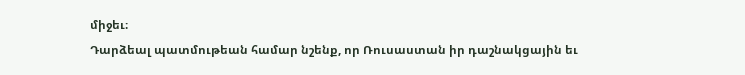միջեւ։
Դարձեալ պատմութեան համար նշենք, որ Ռուսաստան իր դաշնակցային եւ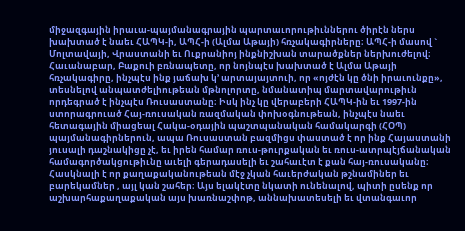միջազգային իրաւա-պայմանագրային պարտաւորութիւններու ծիրէն ներս խախտած է նաեւ ՀԱՊԿ-ի, ԱՊՀ-ի (Ալմա Աթայի) հռչակագիրները։ ԱՊՀ-ի մասով ` Մոլտավայի, Վրաստանի եւ Ուքրանիոյ ինքնիշխան տարածքներ ներխուժելով։ Հաւանաբար, Բաքուի բռնապետը, որ նոյնպէս խախտած է Ալմա Աթայի հռչակագիրը, ինչպէս ինք յաճախ կ՚ արտայայտուի, որ «ոյժէն կը ծնի իրաւունքը», տեսնելով անպատժելիութեան մթնոլորտը, նմանատիպ մարտավարութիւն որդեգրած է ինչպէս Ռուսաստանը։ Իսկ ինչ կը վերաբերի ՀԱՊԿ-ին եւ 1997-ին ստորագրուած Հայ-ռուսական ռազմական փոխօգնութեան, ինչպէս նաեւ հետագային միացեալ Հակա-օդային պաշտպանական համակարգի (ՀՕՊ) պայմանագիրներուն, ապա Ռուսաստան բազմիցս փաստած է որ ինք Հայաստանի յուսալի դաշնակիցը չէ, եւ իրեն համար ռուս-թուրքական եւ ռուս-ատրպէյճանական համագործակցութիւնը աւելի գերադասելի եւ շահաւէտ է քան հայ-ռուսականը։ Հասկնալի է որ քաղաքականութեան մէջ չկան հաւերժական թշնամիներ եւ բարեկամներ , այլ կան շահեր։ Այս ելակէտը նկատի ունենալով, պիտի ըսենք որ աշխարհաքաղաքական այս խառնաշփոթ, աննախատեսելի եւ վտանգաւոր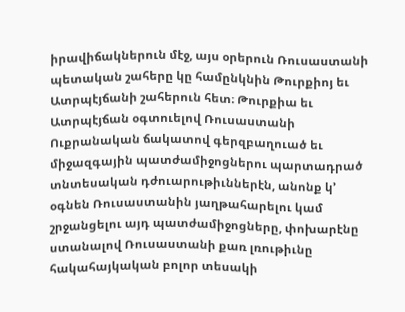իրավիճակներուն մէջ, այս օրերուն Ռուսաստանի պետական շահերը կը համընկնին Թուրքիոյ եւ Ատրպէյճանի շահերուն հետ։ Թուրքիա եւ Ատրպէյճան օգտուելով Ռուսաստանի Ուքրանական ճակատով գերզբաղուած եւ միջազգային պատժամիջոցներու պարտադրած տնտեսական դժուարութիւններէն, անոնք կ՚ օգնեն Ռուսաստանին յաղթահարելու կամ շրջանցելու այդ պատժամիջոցները, փոխարէնը ստանալով Ռուսաստանի քառ լռութիւնը հակահայկական բոլոր տեսակի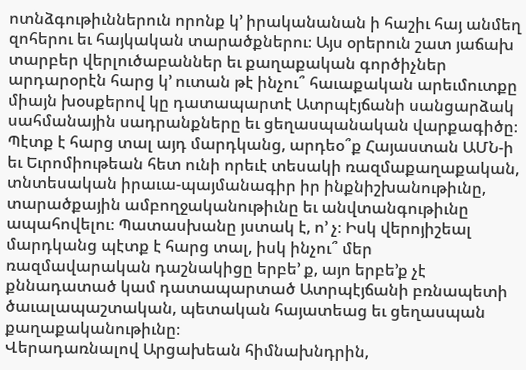ոտնձգութիւններուն որոնք կ՚ իրականանան ի հաշիւ հայ անմեղ զոհերու եւ հայկական տարածքներու։ Այս օրերուն շատ յաճախ տարբեր վերլուծաբաններ եւ քաղաքական գործիչներ արդարօրէն հարց կ՚ ուտան թէ ինչու՞ հաւաքական արեւմուտքը միայն խօսքերով կը դատապարտէ Ատրպէյճանի սանցարձակ սահմանային սադրանքները եւ ցեղասպանական վարքագիծը։ Պէտք է հարց տալ այդ մարդկանց, արդեօ՞ք Հայաստան ԱՄՆ-ի եւ Եւրոմիութեան հետ ունի որեւէ տեսակի ռազմաքաղաքական, տնտեսական իրաւա-պայմանագիր իր ինքնիշխանութիւնը, տարածքային ամբողջականութիւնը եւ անվտանգութիւնը ապահովելու։ Պատասխանը յստակ է, ո՚ չ։ Իսկ վերոյիշեալ մարդկանց պէտք է հարց տալ, իսկ ինչու՞ մեր ռազմավարական դաշնակիցը երբե՚ ք, այո երբե՚ք չէ քննադատած կամ դատապարտած Ատրպէյճանի բռնապետի ծաւալապաշտական, պետական հայատեաց եւ ցեղասպան քաղաքականութիւնը։
Վերադառնալով Արցախեան հիմնախնդրին,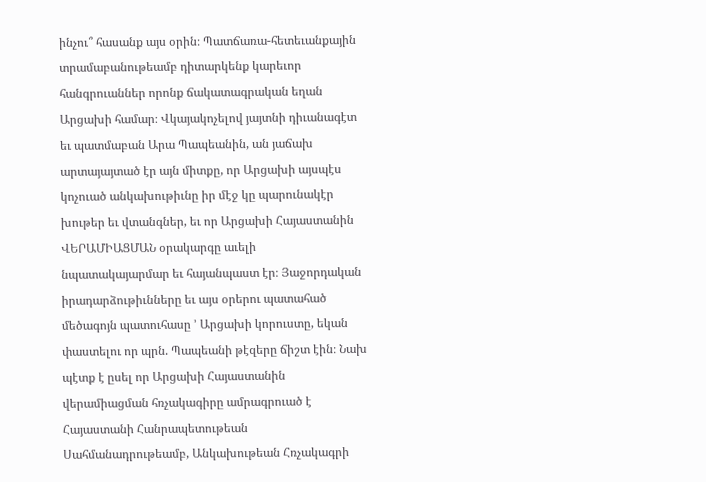ինչու՞ հասանք այս օրին։ Պատճառա-հետեւանքային տրամաբանութեամբ դիտարկենք կարեւոր հանգրուաններ որոնք ճակատագրական եղան Արցախի համար։ Վկայակոչելով յայտնի դիւանագէտ եւ պատմաբան Արա Պապեանին, ան յաճախ արտայայտած էր այն միտքը, որ Արցախի այսպէս կոչուած անկախութիւնը իր մէջ կը պարունակէր խութեր եւ վտանգներ, եւ որ Արցախի Հայաստանին ՎԵՐԱՄԻԱՑՄԱՆ օրակարգը աւելի նպատակայարմար եւ հայանպաստ էր։ Յաջորդական իրադարձութիւնները եւ այս օրերու պատահած մեծագոյն պատուհասը ՚ Արցախի կորուստը, եկան փաստելու որ պրն. Պապեանի թէզերը ճիշտ էին։ Նախ պէտք է ըսել որ Արցախի Հայաստանին վերամիացման հռչակագիրը ամրագրուած է Հայաստանի Հանրապետութեան Սահմանադրութեամբ, Անկախութեան Հռչակագրի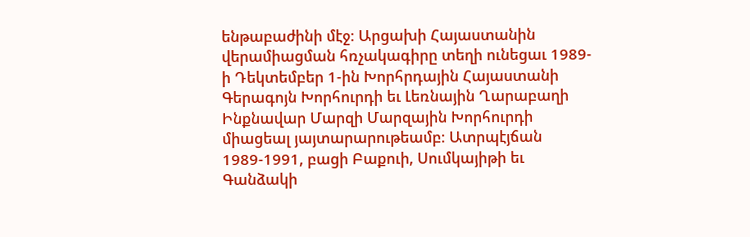ենթաբաժինի մէջ։ Արցախի Հայաստանին վերամիացման հռչակագիրը տեղի ունեցաւ 1989-ի Դեկտեմբեր 1-ին Խորհրդային Հայաստանի Գերագոյն Խորհուրդի եւ Լեռնային Ղարաբաղի Ինքնավար Մարզի Մարզային Խորհուրդի միացեալ յայտարարութեամբ։ Ատրպէյճան 1989-1991, բացի Բաքուի, Սումկայիթի եւ Գանձակի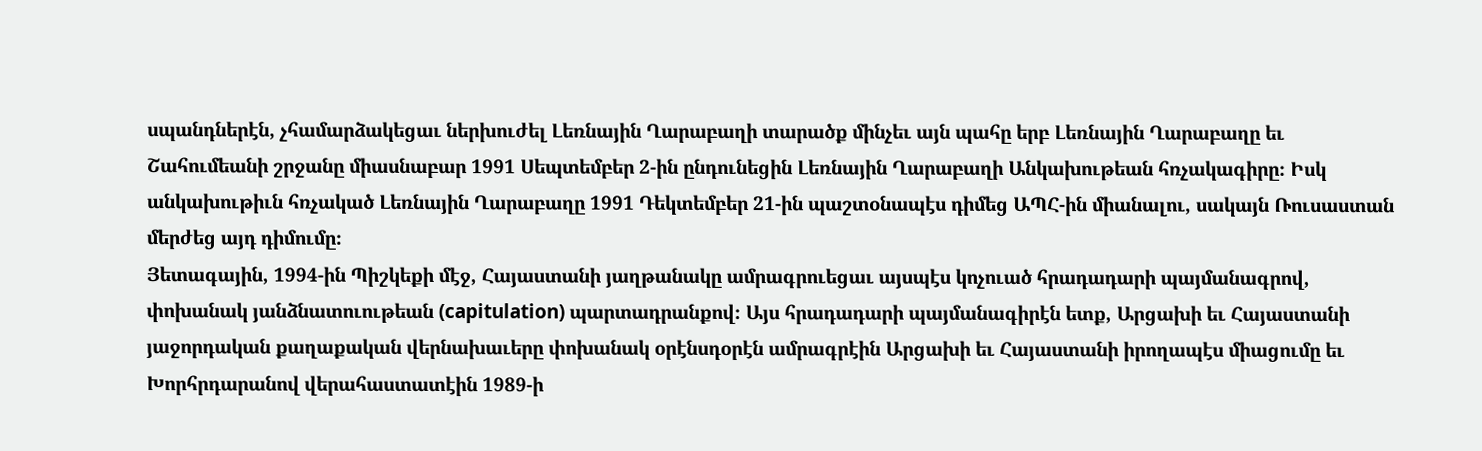սպանդներէն, չհամարձակեցաւ ներխուժել Լեռնային Ղարաբաղի տարածք մինչեւ այն պահը երբ Լեռնային Ղարաբաղը եւ Շահումեանի շրջանը միասնաբար 1991 Սեպտեմբեր 2-ին ընդունեցին Լեռնային Ղարաբաղի Անկախութեան հռչակագիրը։ Իսկ անկախութիւն հռչակած Լեռնային Ղարաբաղը 1991 Դեկտեմբեր 21-ին պաշտօնապէս դիմեց ԱՊՀ-ին միանալու, սակայն Ռուսաստան մերժեց այդ դիմումը։
Յետագային, 1994-ին Պիշկեքի մէջ, Հայաստանի յաղթանակը ամրագրուեցաւ այսպէս կոչուած հրադադարի պայմանագրով, փոխանակ յանձնատուութեան (capitulation) պարտադրանքով։ Այս հրադադարի պայմանագիրէն ետք, Արցախի եւ Հայաստանի յաջորդական քաղաքական վերնախաւերը փոխանակ օրէնսդօրէն ամրագրէին Արցախի եւ Հայաստանի իրողապէս միացումը եւ Խորհրդարանով վերահաստատէին 1989-ի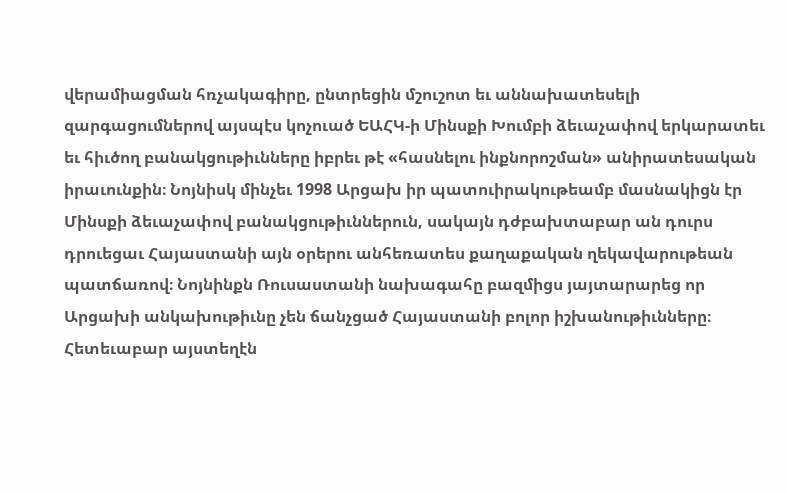վերամիացման հռչակագիրը, ընտրեցին մշուշոտ եւ աննախատեսելի զարգացումներով այսպէս կոչուած ԵԱՀԿ-ի Մինսքի Խումբի ձեւաչափով երկարատեւ եւ հիւծող բանակցութիւնները իբրեւ թէ «հասնելու ինքնորոշման» անիրատեսական իրաւունքին։ Նոյնիսկ մինչեւ 1998 Արցախ իր պատուիրակութեամբ մասնակիցն էր Մինսքի ձեւաչափով բանակցութիւններուն, սակայն դժբախտաբար ան դուրս դրուեցաւ Հայաստանի այն օրերու անհեռատես քաղաքական ղեկավարութեան պատճառով։ Նոյնինքն Ռուսաստանի նախագահը բազմիցս յայտարարեց որ Արցախի անկախութիւնը չեն ճանչցած Հայաստանի բոլոր իշխանութիւնները։ Հետեւաբար այստեղէն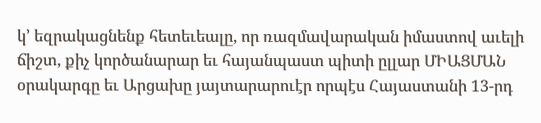կ՚ եզրակացնենք հետեւեալը, որ ռազմավարական իմաստով աւելի ճիշտ, քիչ կործանարար եւ հայանպաստ պիտի ըլլար ՄԻԱՑՄԱՆ օրակարգը եւ Արցախը յայտարարուէր որպէս Հայաստանի 13-րդ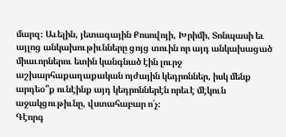մարզ։ Աւելին, յետագային Քոսովոյի, Խրիմի, Տոնպասի եւ այլոց անկախութիւնները ցոյց տուին որ այդ անկախացած միաւորներու ետին կանգնած էին լուրջ աշխարհաքաղաքական ոյժային կեդրոններ, իսկ մենք արդեօ՞ք ունէինք այդ կեդրոններէն որեւէ մէկուն աջակցութիւնը, վստահաբար ո՛չ։
Գէորգ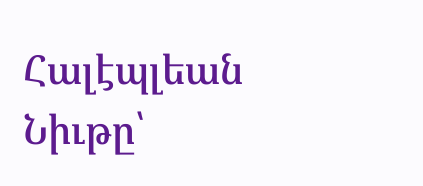Հալէպլեան
Նիւթը՝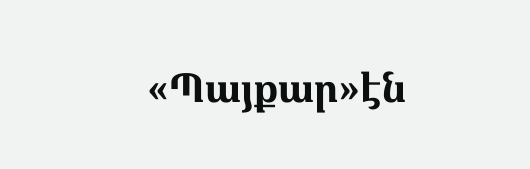«Պայքար»էն